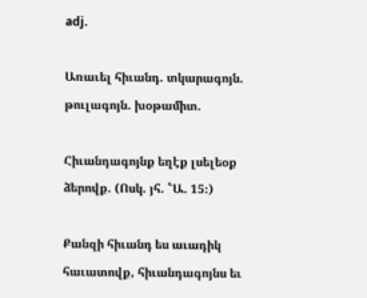adj.

Առաւել հիւանդ. տկարագոյն. թուլագոյն. խօթամիտ.

Հիւանդագոյնք եղէք լսելեօք ձերովք. (Ոսկ. յհ. ՟Ա. 15։)

Քանզի հիւանդ ես աւադիկ հաւատովք, հիւանդագոյնս եւ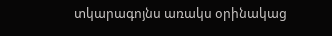տկարագոյնս առակս օրինակաց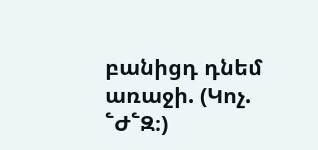բանիցդ դնեմ առաջի. (Կոչ. ՟Ժ՟Զ։)